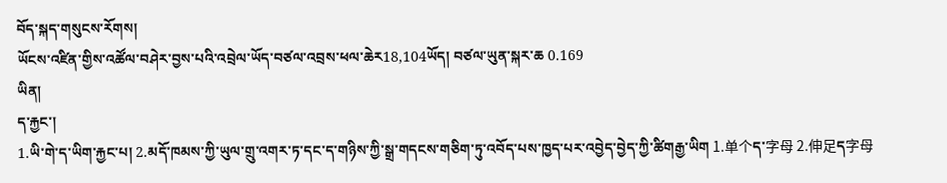བོད་སྐད་གསུངས་རོགས།
ཡོངས་འཛིན་གྱིས་འཚོལ་བཤེར་བྱས་པའི་འབྲེལ་ཡོད་བཙལ་འབྲས་ཕལ་ཆེར18,104ཡོད། བཙལ་ཡུན་སྐར་ཆ 0.169
ཡིན།
ད་རྐྱང་།
1.ཡི་གེ་ད་ཡིག་རྐྱང་པ། 2.མདོ་ཁམས་ཀྱི་ཡུལ་གྲུ་འགར་ཏ་དང་ད་གཉིས་ཀྱི་སྒྲ་གདངས་གཅིག་ཏུ་འབོད་པས་ཁྱད་པར་འབྱེད་བྱེད་ཀྱི་ཚིགརྒྱ་ཡིག 1.单个ད་字母 2.伸足ད字母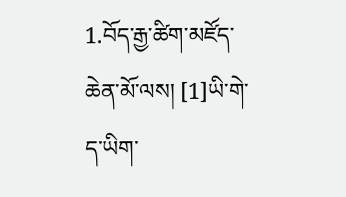1.བོད་རྒྱ་ཚིག་མཛོད་ཆེན་མོ་ལས། [1]ཡི་གེ་ད་ཡིག་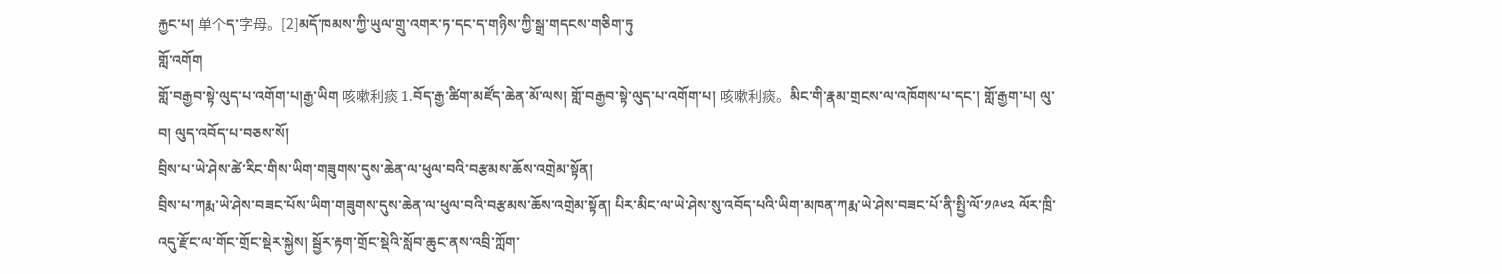རྐྱང་པ། 单个ད་字母。[2]མདོ་ཁམས་ཀྱི་ཡུལ་གྲུ་འགར་ཏ་དང་ད་གཉིས་ཀྱི་སྒྲ་གདངས་གཅིག་ཏུ
གློ་འགོག
གློ་བརྒྱབ་སྟེ་ལུད་པ་འགོག་པ།རྒྱ་ཡིག 咳嗽利痰 1.བོད་རྒྱ་ཚིག་མཛོད་ཆེན་མོ་ལས། གློ་བརྒྱབ་སྟེ་ལུད་པ་འགོག་པ། 咳嗽利痰。མིང་གི་རྣམ་གྲངས་ལ་འཁོགས་པ་དང་། གློ་རྒྱག་པ། ལུ་བ། ལུད་འབོད་པ་བཅས་སོ།
བྲིས་པ་ཡེ་ཤེས་ཚེ་རིང་གིས་ཡིག་གཟུགས་དུས་ཆེན་ལ་ཕུལ་བའི་བརྩམས་ཆོས་འགྲེམ་སྟོན།
བྲིས་པ་ཀརྨ་ཡེ་ཤེས་བཟང་པོས་ཡིག་གཟུགས་དུས་ཆེན་ལ་ཕུལ་བའི་བརྩམས་ཆོས་འགྲེམ་སྟོན། པིར་མིང་ལ་ཡེ་ཤེས་སུ་འབོད་པའི་ཡིག་མཁན་ཀརྨ་ཡེ་ཤེས་བཟང་པོ་ནི་སྤྱི་ལོ་༡༩༦༢ ལོར་ཁྲི་འདུ་རྫོང་ལ་གོང་གྲོང་སྡེར་སྐྱེས། སྦྱོར་རྟག་གྲོང་སྡེའི་སློབ་ཆུང་ནས་འབྲི་ཀློག་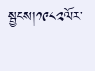སྦྱངས།༡༩༨༢ལོར་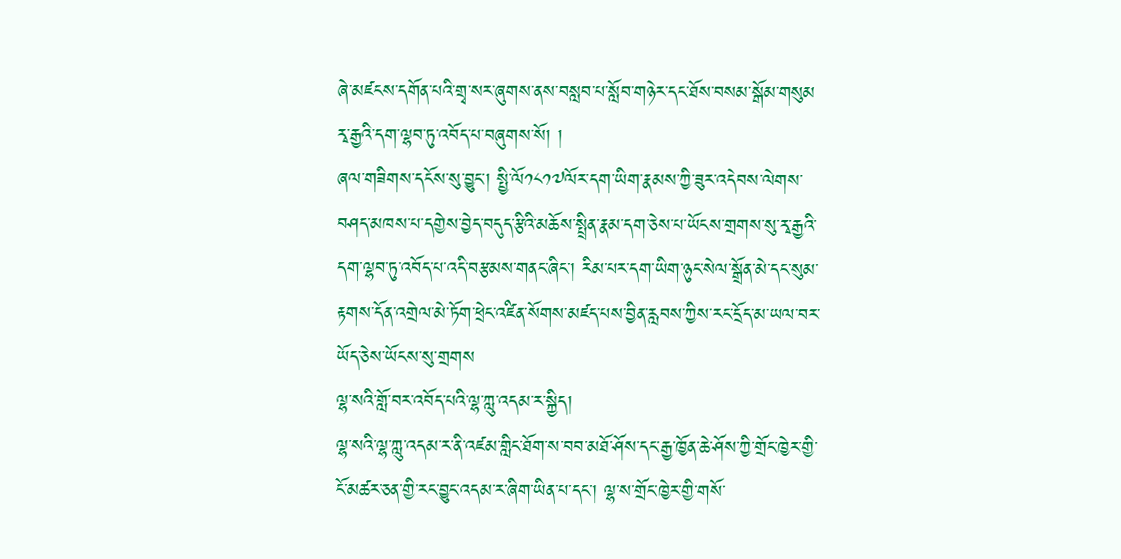ཞེ་མཛངས་དགོན་པའི་གྲྭ་སར་ཞུགས་ནས་བསླབ་པ་སློབ་གཉེར་དང་ཐོས་བསམ་སྒོམ་གསུམ
རྭ་རྒྱའི་དག་ལྷབ་ཏུ་འབོད་པ་བཞུགས་སོ། །
ཞལ་གཟིགས་དངོས་སུ་བྱུང་། སྤྱི་ལོ༡༨༡༧ལོར་དག་ཡིག་རྣམས་ཀྱི་ཟུར་འདེབས་ལེགས་བཤད་མཁས་པ་དགྱེས་བྱེད་བདུད་རྩིའི་མཆོས་སྤྲིན་རྣམ་དག་ཅེས་པ་ཡོངས་གྲགས་སུ་རྭ་རྒྱའི་དག་ལྷབ་ཏུ་འབོད་པ་འདི་བརྩམས་གནང་ཞིང་། རིམ་པར་དག་ཡིག་ཉུང་སེལ་སྒྲོན་མེ་དང་སུམ་རྟགས་དོན་འགྲེལ་མེ་ཏོག་ཕྲེང་འཛིན་སོགས་མཛད་པས་བྱིན་རླབས་ཀྱིས་རང་དྲོད་མ་ཡལ་བར་ཡོད་ཅེས་ཡོངས་སུ་གྲགས
ལྷ་སའི་གློ་བར་འབོད་པའི་ལྷ་ཀླུ་འདམ་ར་སྐྱིད།
ལྷ་སའི་ལྷ་ཀླུ་འདམ་ར་ནི་འཛམ་གླིང་ཐོག་ས་བབ་མཐོ་ཤོས་དང་རྒྱ་ཁྱོན་ཆེ་ཤོས་ཀྱི་གྲོང་ཁྱེར་གྱི་ངོ་མཚར་ཅན་གྱི་རང་བྱུང་འདམ་ར་ཞིག་ཡིན་པ་དང་། ལྷ་ས་གྲོང་ཁྱེར་གྱི་གསོ་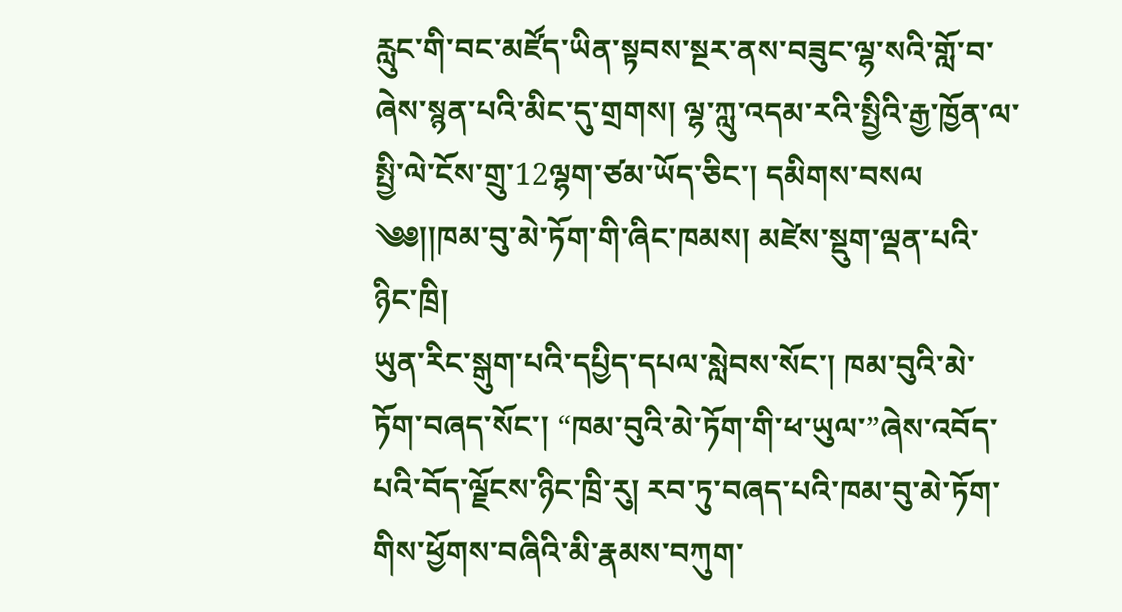རླུང་གི་བང་མཛོད་ཡིན་སྟབས་སྔར་ནས་བཟུང་ལྷ་སའི་གློ་བ་ཞེས་སྙན་པའི་མིང་དུ་གྲགས། ལྷ་ཀླུ་འདམ་རའི་སྤྱིའི་རྒྱ་ཁྱོན་ལ་སྤྱི་ལེ་ངོས་གྲུ་12ལྷག་ཙམ་ཡོད་ཅིང་། དམིགས་བསལ
༄༅།།ཁམ་བུ་མེ་ཏོག་གི་ཞིང་ཁམས། མཛེས་སྡུག་ལྡན་པའི་ཉིང་ཁྲི།
ཡུན་རིང་སྒུག་པའི་དཔྱིད་དཔལ་སླེབས་སོང་། ཁམ་བུའི་མེ་ཏོག་བཞད་སོང་། “ཁམ་བུའི་མེ་ཏོག་གི་ཕ་ཡུལ་”ཞེས་འབོད་པའི་བོད་ལྗོངས་ཉིང་ཁྲི་རུ། རབ་ཏུ་བཞད་པའི་ཁམ་བུ་མེ་ཏོག་གིས་ཕྱོགས་བཞིའི་མི་རྣམས་བཀུག་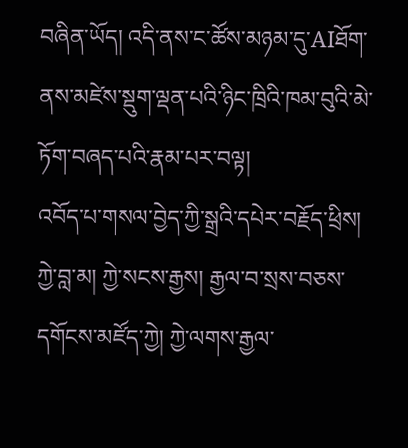བཞིན་ཡོད། འདི་ནས་ང་ཚོས་མཉམ་དུ་AIཐོག་ནས་མཛེས་སྡུག་ལྡན་པའི་ཉིང་ཁྲིའི་ཁམ་བུའི་མེ་ཏོག་བཞད་པའི་རྣམ་པར་བལྟ།
འབོད་པ་གསལ་བྱེད་ཀྱི་སྒྲའི་དཔེར་བརྗོད་ཕྲིས།
ཀྱེ་བླ་མ། ཀྱེ་སངས་རྒྱས། རྒྱལ་བ་སྲས་བཅས་དགོངས་མཛོད་ཀྱེ། ཀྱེ་ལགས་རྒྱལ་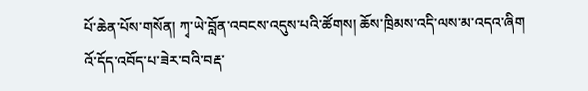པོ་ཆེན་པོས་གསོན། ཀྭ་ཡེ་བློན་འབངས་འདུས་པའི་ཚོགས། ཆོས་ཁྲིམས་འདི་ལས་མ་འདའ་ཞིག
འོ་དོད་འབོད་པ་ཟེར་བའི་བརྡ་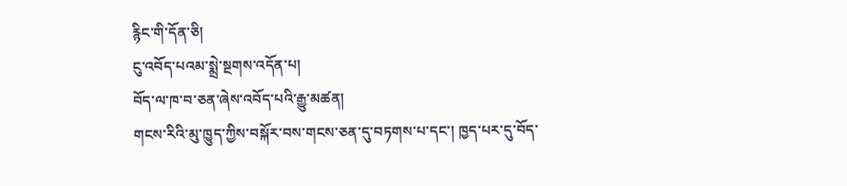རྙིང་གི་དོན་ཅི།
ངུ་འབོད་པའམ་སྨྲེ་སྔགས་འདོན་པ།
བོད་ལ་ཁ་བ་ཅན་ཞེས་འབོད་པའི་རྒྱུ་མཚན།
གངས་རིའི་མུ་ཁྱུད་ཀྱིས་བསྐོར་བས་གངས་ཅན་དུ་བཏགས་པ་དང་། ཁྱད་པར་དུ་བོད་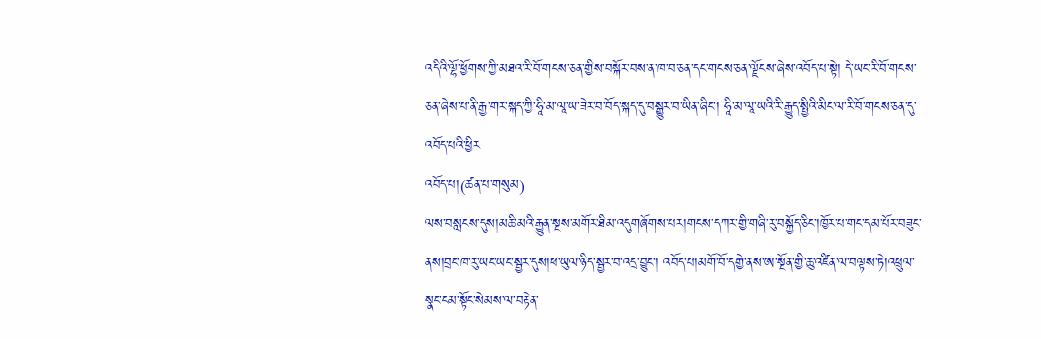འདིའི་ལྷོ་ཕྱོགས་ཀྱི་མཐའ་རི་བོ་གངས་ཅན་གྱིས་བསྐོར་བས་ན་ཁ་བ་ཅན་དང་གངས་ཅན་ལྗོངས་ཞེས་འབོད་པ་སྟེ། དེ་ཡང་རི་བོ་གངས་ཅན་ཞེས་པ་ནི་རྒྱ་གར་སྐད་ཀྱི་ཧཱི་མ་ལཱ་ཡ་ཟེར་བ་བོད་སྐད་དུ་བསྒྱུར་བ་ཡིན་ཞིང་། ཧཱི་མ་ལཱ་ཡའི་རི་རྒྱུད་སྤྱིའི་མིང་ལ་རི་བོ་གངས་ཅན་དུ་འབོད་པའི་ཕྱིར
འབོད་པ།(ཚན་པ་གསུམ)
ལས་བསླངས་དུས།མཆི་མའི་རྒྱུན་སྔས་མགོར་ཐིམ་འདུགཞོགས་པར།གངས་དཀར་གྱི་གཞི་རུ་བསྐྱོད་ཅིང་།ཁྱོར་པ་གང་དམ་པོར་བཟུང་ནས།བྲང་ཁ་རུ་ཡང་ཡང་སྦྱར་དུས།ཕ་ཡུལ་ཉིད་སྦྱར་བ་འདྲ་བྱུང་། འབོད་པ།མགོ་བོ་དགྱེ་ནས་ཨ་སྔོན་གྱི་ཆུ་འཛིན་ལ་བལྟས་ཏེ།འཕྲུལ་སྣང་ངམ་སྟོང་སེམས་ལ་བརྟེན་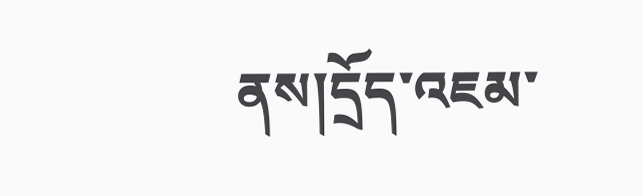ནས།དྲོད་འཇམ་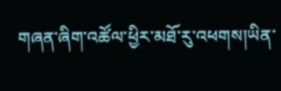གཞན་ཞིག་འཚོལ་ཕྱིར་མཐོ་རུ་འཕགས།ཡིན་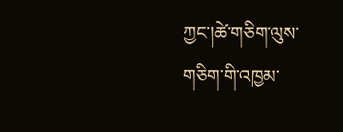ཀྱང་།ཚེ་གཅིག་ལུས་གཅིག་གི་འཁྱམ་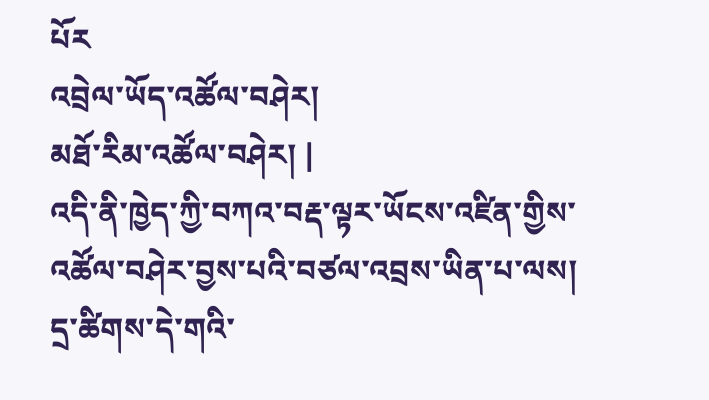པོར
འབྲེལ་ཡོད་འཚོལ་བཤེར།
མཐོ་རིམ་འཚོལ་བཤེར། |
འདི་ནི་ཁྱེད་ཀྱི་བཀའ་བརྡ་ལྟར་ཡོངས་འཛིན་གྱིས་འཚོལ་བཤེར་བྱས་པའི་བཙལ་འབྲས་ཡིན་པ་ལས། དྲ་ཚིགས་དེ་གའི་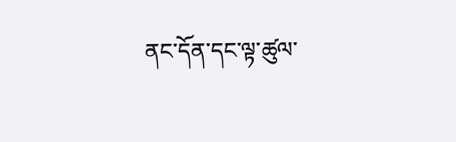ནང་དོན་དང་ལྟ་ཚུལ་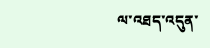ལ་འཐད་འདུན་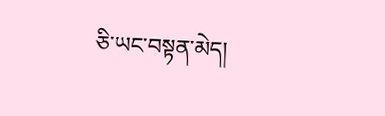ཅི་ཡང་བསྟན་མེད།